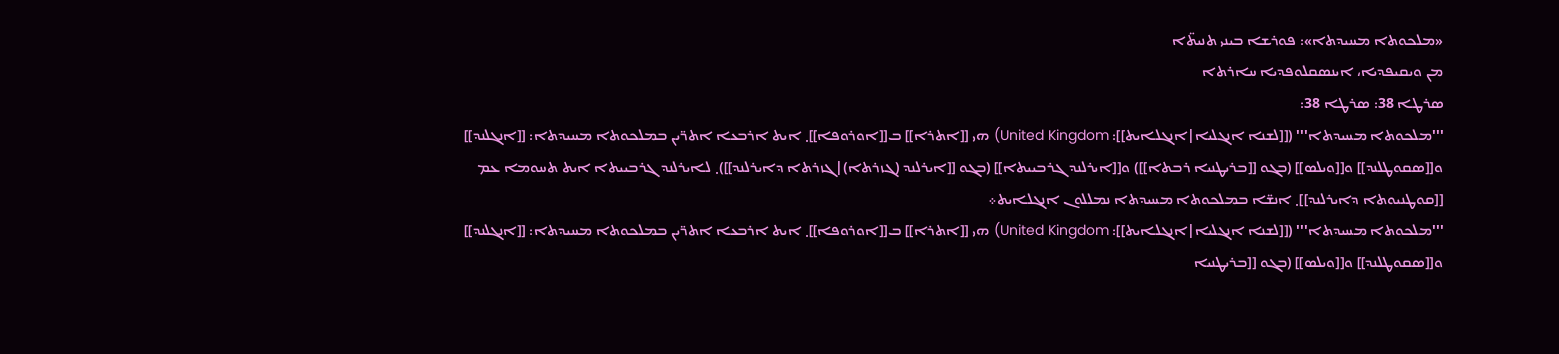«ܡܠܟܘܬܐ ܡܚܝܕܬܐ»: ܦܘܪܫܐ ܒܝܢܝ ܬܢܝܬ̈ܐ
ܡܢ ܘܝܩܝܦܕܝܐ، ܐܝܢܣܩܠܘܦܕܝܐ ܚܐܪܬܐ
ܣܪܛܐ 38: ܣܪܛܐ 38:
'''ܡܠܟܘܬܐ ܡܚܝܕܬܐ''' ([[ܠܫܢܐ ܐܢܓܠܝܐ|ܐܢܓܠܐܝܬ]]: United Kingdom) ܗܝ [[ܐܬܪܐ]] ܒ[[ܐܘܪܘܦܐ]]܂ ܐܝܬ ܐܪܒܥܐ ܐܬܪ̈ܝܢ ܒܡܠܟܘܬܐ ܡܚܝܕܬܐ: [[ܐܢܓܠܢܕ]] ܘ[[ܣܩܘܛܠܢܕ]] ܘ[[ܘܝܠܣ]] (ܒܓܘ [[ܒܪܝܛܢܝܐ ܪܒܬܐ]]) ܘ[[ܐܝܪܠܢܕ ܓܪܒܝܝܬܐ]] (ܒܓܘ [[ܐܝܪܠܢܕ (ܓܙܪܬܐ)|ܓܙܪܬܐ ܕܐܝܪܠܢܕ]])܂ ܠܐܝܪܠܢܕ ܓܪܒܝܝܬܐ ܐܝܬ ܬܚܘܡܐ ܥܡ [[ܩܘܛܢܝܘܬܐ ܕܐܝܪܠܢܕ]]܂ ܐܢܫ̈ܐ ܒܡܠܟܘܬܐ ܡܚܝܕܬܐ ܢܡܠܠܘܢ ܐܢܓܠܐܝܬ܀
'''ܡܠܟܘܬܐ ܡܚܝܕܬܐ''' ([[ܠܫܢܐ ܐܢܓܠܝܐ|ܐܢܓܠܐܝܬ]]: United Kingdom) ܗܝ [[ܐܬܪܐ]] ܒ[[ܐܘܪܘܦܐ]]܂ ܐܝܬ ܐܪܒܥܐ ܐܬܪ̈ܝܢ ܒܡܠܟܘܬܐ ܡܚܝܕܬܐ: [[ܐܢܓܠܢܕ]] ܘ[[ܣܩܘܛܠܢܕ]] ܘ[[ܘܝܠܣ]] (ܒܓܘ [[ܒܪܝܛܢܝܐ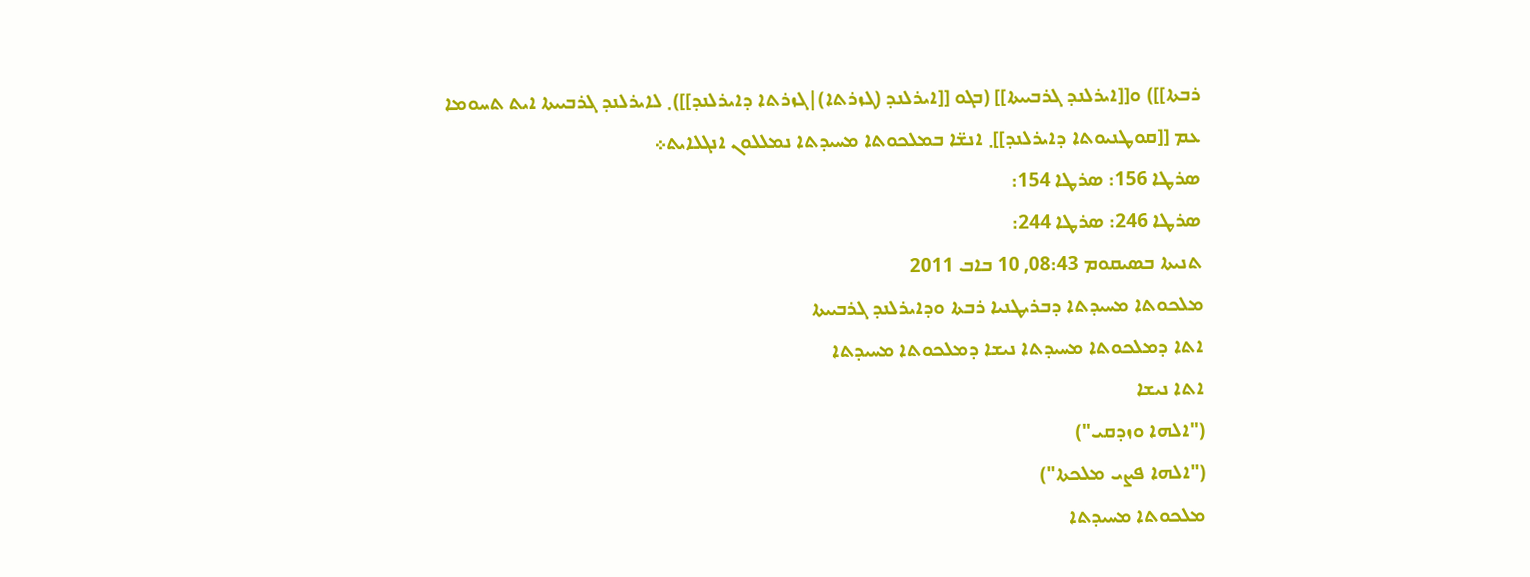ܪܒܬܐ]]) ܘ[[ܐܝܪܠܢܕ ܓܪܒܝܝܬܐ]] (ܒܓܘ [[ܐܝܪܠܢܕ (ܓܙܪܬܐ)|ܓܙܪܬܐ ܕܐܝܪܠܢܕ]])܂ ܠܐܝܪܠܢܕ ܓܪܒܝܝܬܐ ܐܝܬ ܬܚܘܡܐ ܥܡ [[ܩܘܛܢܝܘܬܐ ܕܐܝܪܠܢܕ]]܂ ܐܢܫ̈ܐ ܒܡܠܟܘܬܐ ܡܚܝܕܬܐ ܢܡܠܠܘܢ ܐܢܓܠܐܝܬ܀
ܣܪܛܐ 156: ܣܪܛܐ 154:
ܣܪܛܐ 246: ܣܪܛܐ 244:
ܬܢܝܬܐ ܒܣܝܩܘܡ 08:43, 10 ܒܐܒ 2011
ܡܠܟܘܬܐ ܡܚܝܕܬܐ ܕܒܪܝܛܢܝܐ ܪܒܬܐ ܘܕܐܝܪܠܢܕ ܓܪܒܝܝܬܐ
ܐܬܐ ܕܡܠܟܘܬܐ ܡܚܝܕܬܐ ܢܝܫܐ ܕܡܠܟܘܬܐ ܡܚܝܕܬܐ
ܐܬܐ ܢܝܫܐ
("ܐܠܗܐ ܘܙܕܩܝ")
("ܐܠܗܐ ܦܨܝ ܡܠܟܬܐ")
ܡܠܟܘܬܐ ܡܚܝܕܬܐ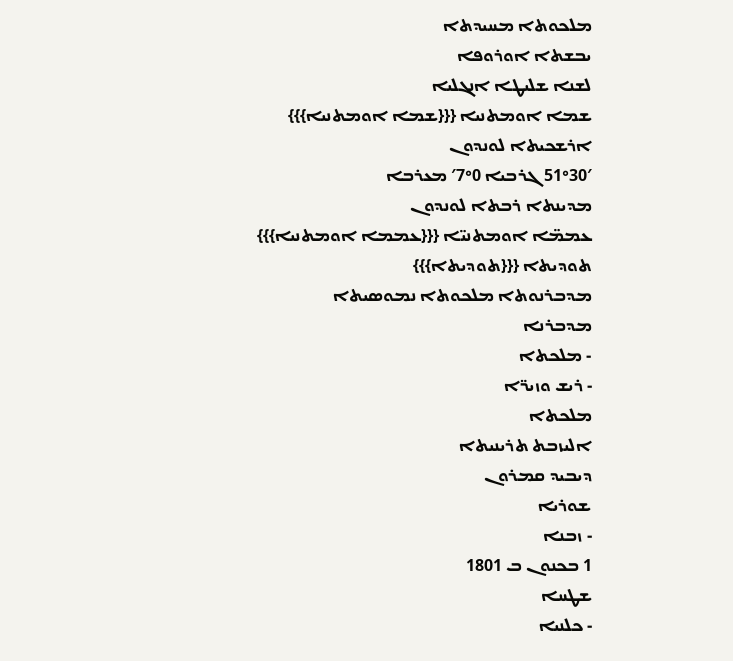ܡܠܟܘܬܐ ܡܚܝܕܬܐ
ܝܒܫܬܐ ܐܘܪܘܦܐ
ܠܫܢܐ ܫܠܝܛܐ ܐܢܓܠܝܐ
ܫܡܐ ܐܘܡܬܢܝܐ {{{ܫܡܐ ܐܘܡܬܢܝܐ}}}
ܐܪܫܟܝܬܐ ܠܘܢܕܘܢ
51°30′ ܓܪܒܝܐ 0°7′ ܡܥܪܒܐ
ܡܕܝܢܬܐ ܪܒܬܐ ܠܘܢܕܘܢ
ܥܡܡ̈ܐ ܐܘܡܬܢܝ̈ܐ {{{ܥܡܡܐ ܐܘܡܬܢܝܐ}}}
ܬܘܕܝܬܐ {{{ܬܘܕܝܬܐ}}}
ܡܕܒܪܢܘܬܐ ܡܠܟܘܬܐ ܢܡܘܣܝܬܐ
ܡܕܒܪܢܐ
- ܡܠܟܬܐ
- ܪܝܫ ܘܙܝܪ̈ܐ
ܡܠܟܬܐ
ܐܠܝܙܒܬ ܬܪܝܢܝܬܐ
ܕܝܒܝܕ ܩܡܪܘܢ
ܫܘܪܝܐ
- ܙܒܢܐ
1 ܒܟܢܘܢ ܒ 1801
ܫܛܚܐ
- ܟܠܢܝܐ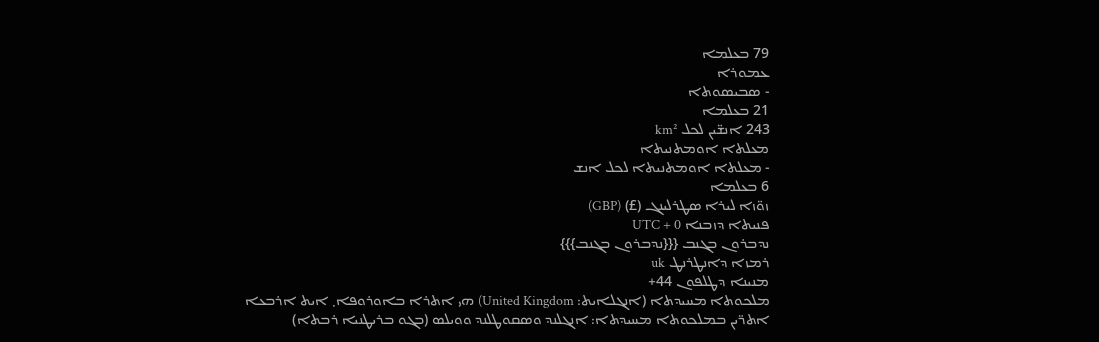79 ܒܥܠܡܐ
ܥܡܘܪܐ
- ܣܒܝܣܘܬܐ
21 ܒܥܠܡܐ
243 ܐܢܫ̈ܝܢ ܠܟܠ km²
ܡܥܠܬܐ ܐܘܡܬܢܝܬܐ
- ܡܥܠܬܐ ܐܘܡܬܢܝܬܐ ܠܟܠ ܐܢܫ
6 ܒܥܠܡܐ
ܙܘ̈ܙܐ ܠܝܪܐ ܣܛܪܠܝܢܓ (£) (GBP)
ܦܢܝܬܐ ܕܙܒܢܐ UTC + 0
ܢܕܒܪܘܢ ܒܓܢܒ {{{ܢܕܒܪܘܢ ܒܓܢܒ}}}
ܪܡܙܐ ܕܐܢܛܪܢܛ uk
ܡܢܝܢܐ ܕܛܠܦܘܢ 44+
ܡܠܟܘܬܐ ܡܚܝܕܬܐ (ܐܢܓܠܐܝܬ: United Kingdom) ܗܝ ܐܬܪܐ ܒܐܘܪܘܦܐ܂ ܐܝܬ ܐܪܒܥܐ ܐܬܪ̈ܝܢ ܒܡܠܟܘܬܐ ܡܚܝܕܬܐ: ܐܢܓܠܢܕ ܘܣܩܘܛܠܢܕ ܘܘܝܠܣ (ܒܓܘ ܒܪܝܛܢܝܐ ܪܒܬܐ)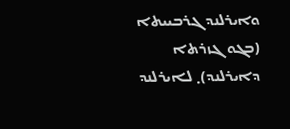ܘܐܝܪܠܢܕ ܓܪܒܝܝܬܐ (ܒܓܘ ܓܙܪܬܐ ܕܐܝܪܠܢܕ)܂ ܠܐܝܪܠܢܕ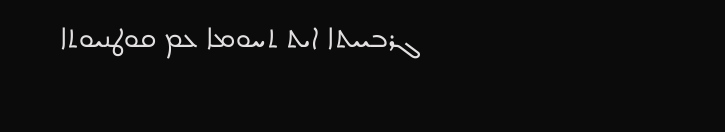ܓܪܒܝܝܬܐ ܐܝܬ ܬܚܘܡܐ ܥܡ ܩܘܛܢܝܘܬܐ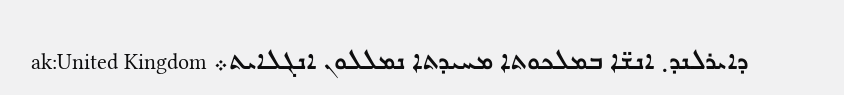ܕܐܝܪܠܢܕ܂ ܐܢܫ̈ܐ ܒܡܠܟܘܬܐ ܡܚܝܕܬܐ ܢܡܠܠܘܢ ܐܢܓܠܐܝܬ܀ ak:United Kingdom